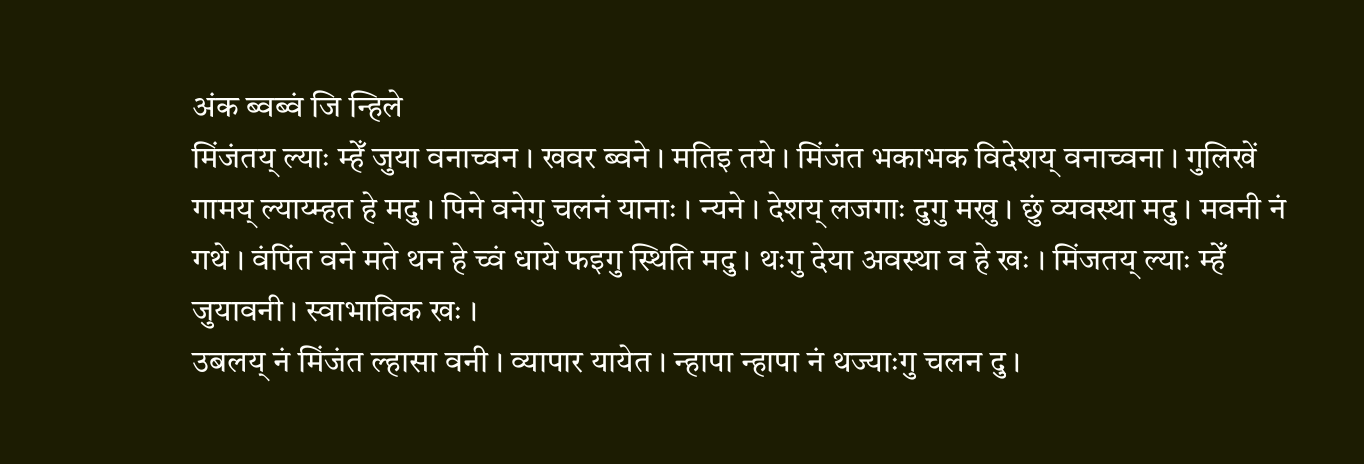अंक ब्वब्वं जि न्हिले
मिंजंतय् ल्याः म्हेँ जुया वनाच्वन । खवर ब्वने । मतिइ तये । मिंजंत भकाभक विदेशय् वनाच्वना । गुलिखें गामय् ल्याय्म्हत हे मदु । पिने वनेगु चलनं यानाः । न्यने । देशय् लजगाः दुगु मखु । छुं व्यवस्था मदु । मवनी नं गथे । वंपिंत वने मते थन हे च्वं धाये फइगु स्थिति मदु । थःगु देया अवस्था व हे खः । मिंजतय् ल्याः म्हेँ जुयावनी । स्वाभाविक खः ।
उबलय् नं मिंजंत ल्हासा वनी । व्यापार यायेत । न्हापा न्हापा नं थज्याःगु चलन दु ।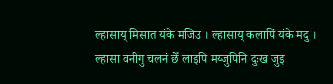ल्हासाय् मिसात यंके मजिउ । ल्हासाय् कलापिं यंके मदु । ल्हासा वनीगु चलनं छेँ लाइपि मय्जुपिनि दुःख जुइ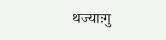थज्याःगु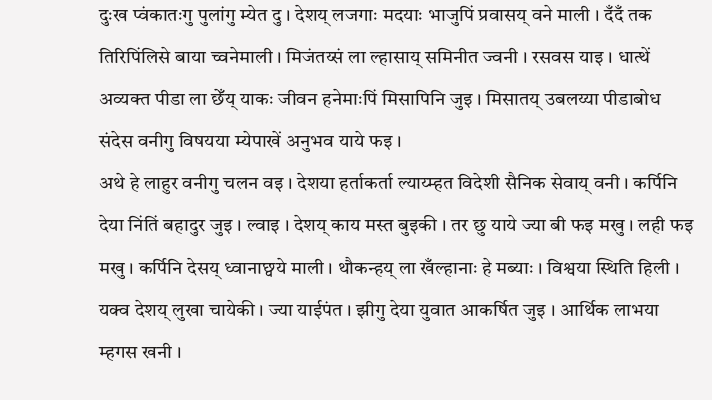दुःख प्वंकातःगु पुलांगु म्येत दु । देशय् लजगाः मदयाः भाजुपिं प्रवासय् वने माली । दँदँ तक तिरिपिंलिसे बाया च्वनेमाली । मिजंतय्सं ला ल्हासाय् समिनीत ज्वनी । रसवस याइ । धात्थें अव्यक्त पीडा ला छेँय् याकः जीवन हनेमाःपिं मिसापिनि जुइ । मिसातय् उबलय्या पीडाबोध संदेस वनीगु विषयया म्येपाखें अनुभव याये फइ ।
अथे हे लाहुर वनीगु चलन वइ । देशया हर्ताकर्ता ल्याय्म्हत विदेशी सैनिक सेवाय् वनी । कर्पिनि देया निंतिं बहादुर जुइ । ल्वाइ । देशय् काय मस्त बुइकी । तर छु याये ज्या बी फइ मखु । लही फइ मखु । कर्पिनि देसय् ध्वानाछ्वये माली । थौकन्हय् ला खँल्हानाः हे मब्याः । विश्वया स्थिति हिली । यक्व देशय् लुखा चायेकी । ज्या याईपंत । झीगु देया युवात आकर्षित जुइ । आर्थिक लाभया म्हगस खनी ।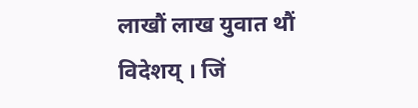लाखौं लाख युवात थौं विदेशय् । जिं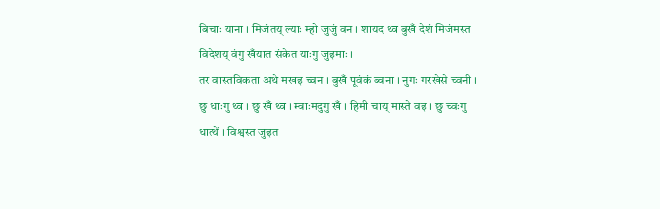बिचाः याना । मिजंतय् ल्याः म्हो जुजुं वन । शायद थ्व बुखँ देशं मिजंमस्त विदेशय् वंगु खँयात संकेत याःगु जुइमाः ।
तर वास्तविकता अथे मखइ च्वन । बुखँ पूवंकं ब्वना । नुगः गरखेसे च्वनी । छु धाःगु थ्व । छु खँ थ्व । म्वाःमदुगु खँ । हिमी चाय् मास्ते वइ । छु च्वःगु धात्थें । विश्वस्त जुइत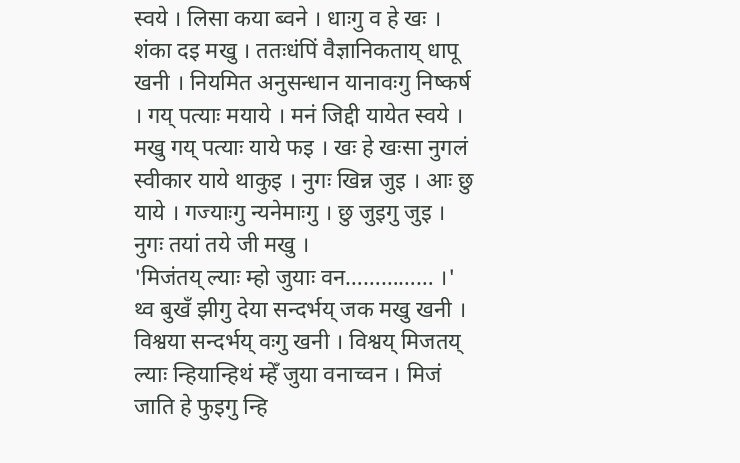स्वये । लिसा कया ब्वने । धाःगु व हे खः । शंका दइ मखु । ततःधंपिं वैज्ञानिकताय् धापू खनी । नियमित अनुसन्धान यानावःगु निष्कर्ष । गय् पत्याः मयाये । मनं जिद्दी यायेत स्वये । मखु गय् पत्याः याये फइ । खः हे खःसा नुगलं स्वीकार याये थाकुइ । नुगः खिन्न जुइ । आः छु याये । गज्याःगु न्यनेमाःगु । छु जुइगु जुइ । नुगः तयां तये जी मखु ।
'मिजंतय् ल्याः म्हो जुयाः वन…………… ।' थ्व बुखँ झीगु देया सन्दर्भय् जक मखु खनी । विश्वया सन्दर्भय् वःगु खनी । विश्वय् मिजतय् ल्याः न्हियान्हिथं म्हेँ जुया वनाच्वन । मिजं जाति हे फुइगु न्हि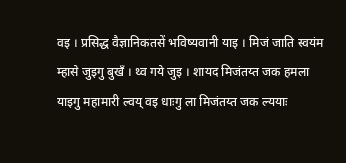वइ । प्रसिद्ध वैज्ञानिकतसें भविष्यवानी याइ । मिजं जाति स्वयंम म्हासे जुइगु बुखँ । थ्व गये जुइ । शायद मिजंतय्त जक हमला याइगु महामारी ल्वय् वइ धाःगु ला मिजंतय्त जक ल्ययाः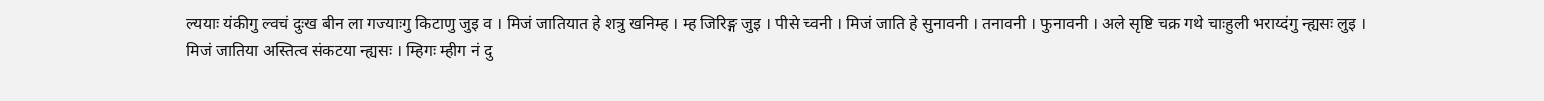ल्ययाः यंकीगु ल्वचं दुःख बीन ला गज्याःगु किटाणु जुइ व । मिजं जातियात हे शत्रु खनिम्ह । म्ह जिरिङ्ग जुइ । पीसे च्वनी । मिजं जाति हे सुनावनी । तनावनी । फुनावनी । अले सृष्टि चक्र गथे चाःहुली भराय्दंगु न्ह्यसः लुइ ।
मिजं जातिया अस्तित्व संकटया न्ह्यसः । म्हिगः म्हीग नं दु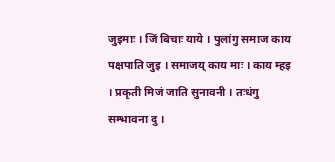जुइमाः । जिं बिचाः याये । पुलांगु समाज काय पक्षपाति जुइ । समाजय् काय माः । काय म्हइ । प्रकृती मिजं जाति सुनावनी । तःधंगु सम्भावना दु ।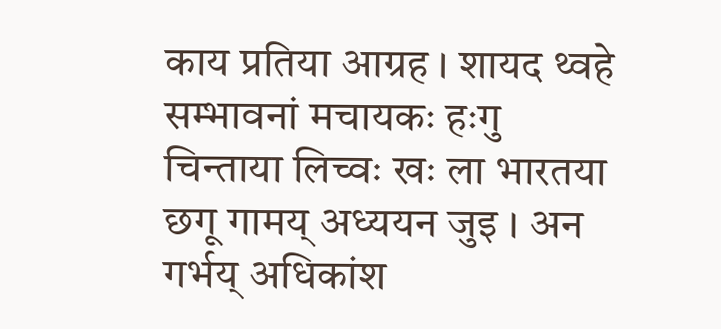काय प्रतिया आग्रह । शायद थ्वहे सम्भावनां मचायकः हःगु चिन्ताया लिच्वः खः ला भारतया छगू गामय् अध्ययन जुइ । अन गर्भय् अधिकांश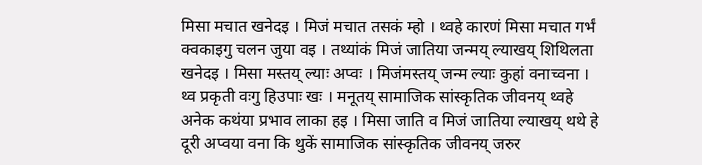मिसा मचात खनेदइ । मिजं मचात तसकं म्हो । थ्वहे कारणं मिसा मचात गर्भं क्वकाइगु चलन जुया वइ । तथ्यांकं मिजं जातिया जन्मय् ल्याखय् शिथिलता खनेदइ । मिसा मस्तय् ल्याः अप्वः । मिजंमस्तय् जन्म ल्याः कुहां वनाच्वना । थ्व प्रकृती वःगु हिउपाः खः । मनूतय् सामाजिक सांस्कृतिक जीवनय् थ्वहे अनेक कथंया प्रभाव लाका हइ । मिसा जाति व मिजं जातिया ल्याखय् थथे हे दूरी अप्वया वना कि थुकें सामाजिक सांस्कृतिक जीवनय् जरुर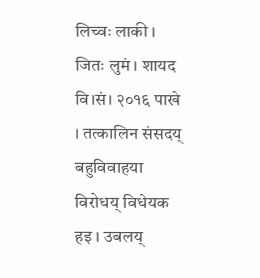लिच्वः लाकी ।
जितः लुमं । शायद वि।सं। २०१६ पाखे । तत्कालिन संसदय् बहुविवाहया विरोधय् विधेयक हइ । उबलय्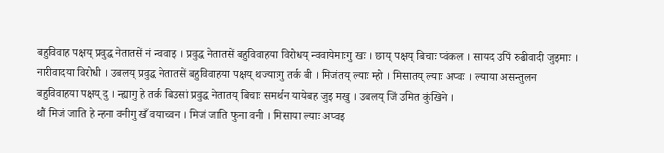बहुविवाह पक्षय् प्रवुद्ध नेतातसें नं न्ववाइ । प्रवुद्ध नेतातसें बहुविवाहया विरोधय् न्ववायेमाःगु खः । छाय् पक्षय् बिचाः प्वंकल । सायद उपिं रुढीवादी जुइमाः । नारीवादया विरोधी । उबलय् प्रवुद्ध नेतातसें बहुविवाहया पक्षय् थज्याःगु तर्क बी । मिजंतय् ल्याः म्हो । मिसातय् ल्याः अप्वः । ल्याया असन्तुलन बहुविवाहया पक्षय् दु । न्ह्यागु हे तर्क बिउसां प्रवुद्ध नेतातय् बिचाः समर्थन यायेबह जुइ मखु । उबलय् जिं उमित कुंखिने ।
थौं मिजं जाति हे न्हना वनीगु खँ वयाच्वन । मिजं जाति फुना वनी । मिसाया ल्याः अप्वइ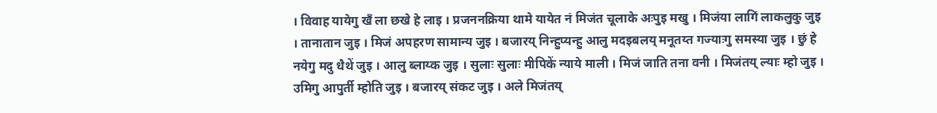। विवाह यायेगु खँ ला छखे हे लाइ । प्रजननक्रिया थामे यायेत नं मिजंत चूलाके अःपुइ मखु । मिजंया लागिं लाकलुकु जुइ । तानातान जुइ । मिजं अपहरण सामान्य जुइ । बजारय् निन्हुप्यन्हु आलु मदइबलय् मनूतय्त गज्याःगु समस्या जुइ । छुं हे नयेगु मदु धैथें जुइ । आलु ब्लाय्क जुइ । सुलाः सुलाः मीपिकें न्याये माली । मिजं जाति तना वनी । मिजंतय् ल्याः म्हो जुइ । उमिगु आपुर्ती म्होति जुइ । बजारय् संकट जुइ । अले मिजंतय्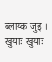ब्लाय्क जुइ । खुयाः खुयाः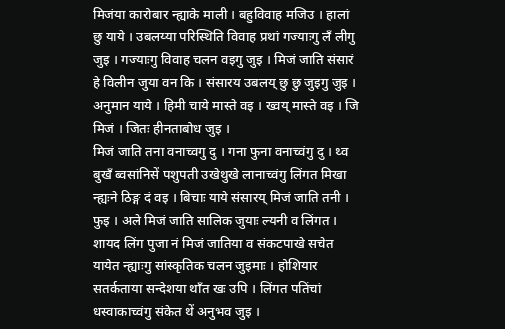मिजंया कारोबार न्ह्याके माली । बहुविवाह मजिउ । हालां छु याये । उबलय्या परिस्थिति विवाह प्रथां गज्याःगु लँ लीगु जुइ । गज्याःगु विवाह चलन वइगु जुइ । मिजं जाति संसारं हे विलीन जुया वन कि । संसारय उबलय् छु छु जुइगु जुइ । अनुमान याये । हिमी चाये मास्ते वइ । ख्वय् मास्ते वइ । जि मिजं । जितः हीनताबोध जुइ ।
मिजं जाति तना वनाच्वगु दु । गना फुना वनाच्वंगु दु । थ्व बुखँ ब्वसांनिसें पशुपती उखेथुखे लानाच्वंगु लिंगत मिखा न्ह्यःने ठिङ्ग दं वइ । बिचाः याये संसारय् मिजं जाति तनी । फुइ । अले मिजं जाति सालिक जुयाः ल्यनी व लिंगत । शायद लिंग पुजा नं मिजं जातिया व संकटपाखे सचेत यायेत न्ह्याःगु सांस्कृतिक चलन जुइमाः । होशियार सतर्कताया सन्देशया थाँत खः उपि । लिंगत पतिंचां धस्वाकाच्वंगु संकेत थें अनुभव जुइ ।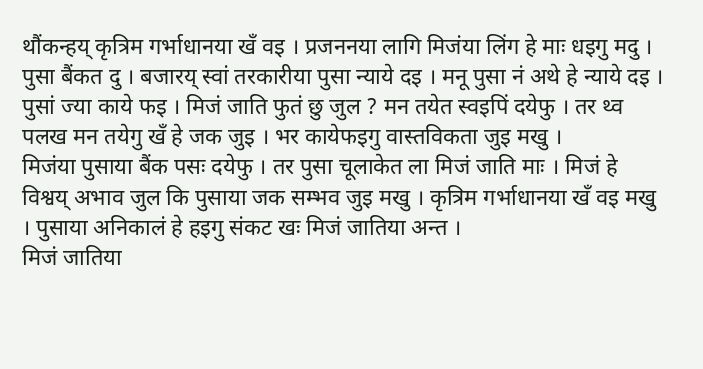थौंकन्हय् कृत्रिम गर्भाधानया खँ वइ । प्रजननया लागि मिजंया लिंग हे माः धइगु मदु । पुसा बैंकत दु । बजारय् स्वां तरकारीया पुसा न्याये दइ । मनू पुसा नं अथे हे न्याये दइ । पुसां ज्या काये फइ । मिजं जाति फुतं छु जुल ? मन तयेत स्वइपिं दयेफु । तर थ्व पलख मन तयेगु खँ हे जक जुइ । भर कायेफइगु वास्तविकता जुइ मखु ।
मिजंया पुसाया बैंक पसः दयेफु । तर पुसा चूलाकेत ला मिजं जाति माः । मिजं हे विश्वय् अभाव जुल कि पुसाया जक सम्भव जुइ मखु । कृत्रिम गर्भाधानया खँ वइ मखु । पुसाया अनिकालं हे हइगु संकट खः मिजं जातिया अन्त ।
मिजं जातिया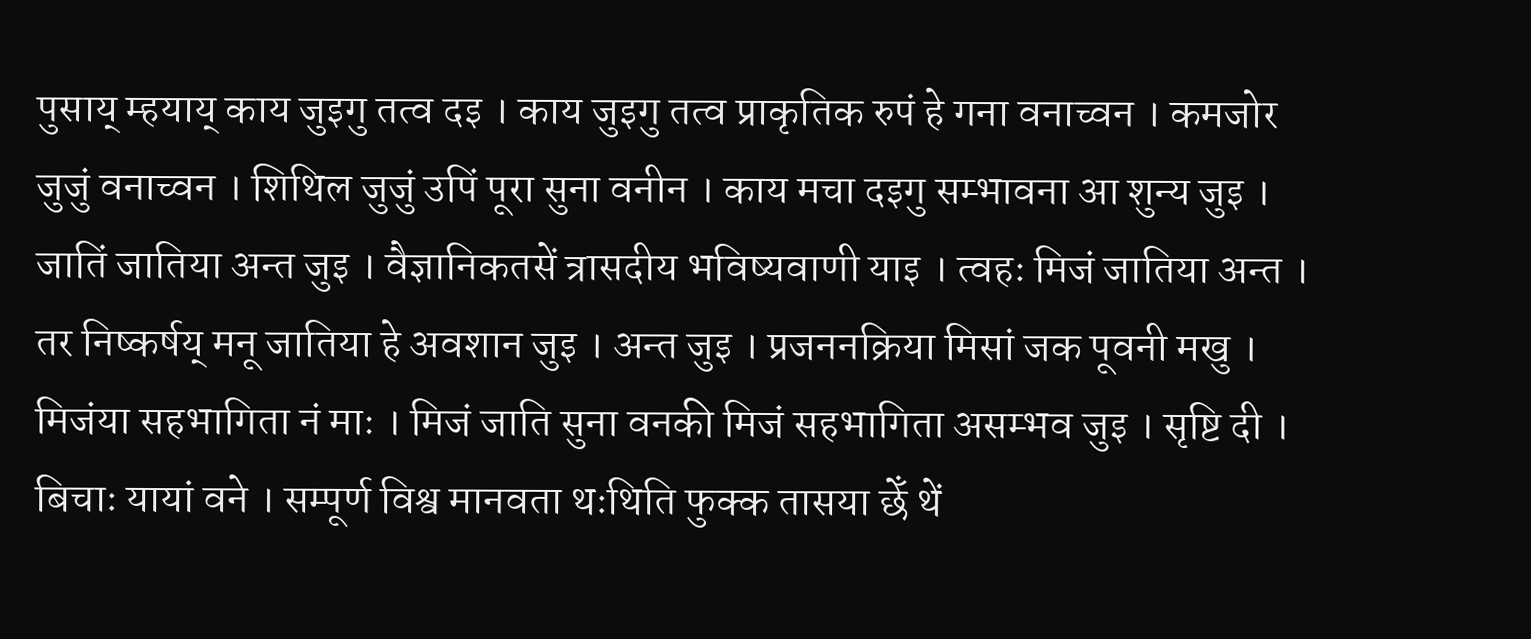पुसाय् म्हयाय् काय जुइगु तत्व दइ । काय जुइगु तत्व प्राकृतिक रुपं हे गना वनाच्वन । कमजोर जुजुं वनाच्वन । शिथिल जुजुं उपिं पूरा सुना वनीन । काय मचा दइगु सम्भावना आ शुन्य जुइ । जातिं जातिया अन्त जुइ । वैज्ञानिकतसें त्रासदीय भविष्यवाणी याइ । त्वहः मिजं जातिया अन्त । तर निष्कर्षय् मनू जातिया हे अवशान जुइ । अन्त जुइ । प्रजननक्रिया मिसां जक पूवनी मखु । मिजंया सहभागिता नं माः । मिजं जाति सुना वनकी मिजं सहभागिता असम्भव जुइ । सृष्टि दी । बिचाः यायां वने । सम्पूर्ण विश्व मानवता थःथिति फुक्क तासया छेँ थें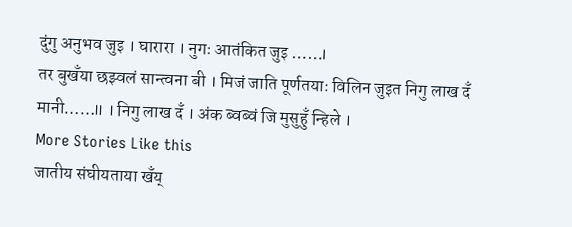दुंगु अनुभव जुइ । घारारा । नुगः आतंकित जुइ ……।
तर बुखँया छझ्वलं सान्त्वना बी । मिजं जाति पूर्णतयाः विलिन जुइत निगु लाख दँ मानी……॥ । निगु लाख दँ । अंक ब्वब्वं जि मुसुहुँ न्हिले ।
More Stories Like this
जातीय संघीयताया खँय्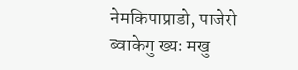नेमकिपाप्राडो, पाजेरो ब्वाकेगु ख्यः मखु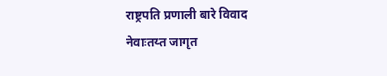राष्ट्रपति प्रणाली बारे विवाद
नेवाःतय्त जागृत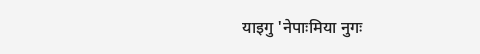याइगु 'नेपाःमिया नुगः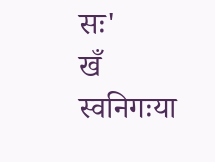सः'
खँ स्वनिगःया